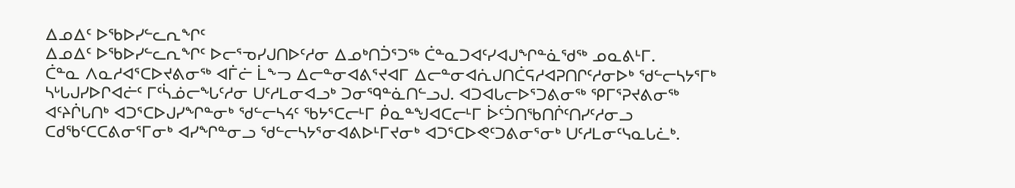ᐃᓄᐃᑦ ᐅᖃᐅᓯᓪᓚᕆᖏᑦ
ᐃᓄᐃᑦ ᐅᖃᐅᓯᓪᓚᕆᖏᑦ ᐅᓕᕐᓀᓯᒍᑎᐅᑦᓱᓂ ᐃᓄᒃᑎᑑᕐᑐᖅ ᑖᓐᓇᑐᐊᑦᓯᐊᒍᖏᓐᓈᖁᖅ ᓄᓇᕕᒻᒥ.
ᑖᓐᓇ ᐱᓇᓱᐊᕐᑕᐅᔪᕕᓂᖅ ᐊᒦᓖ ᒫᖕᓓ ᐃᓕᓐᓂᐊᕕᕐᔪᐊᒥ ᐃᓕᓐᓂᐊᕇᒍᑎᑖᕋᓱᐊᕈᑎᒋᑦᓱᓂᐅᒃ ᖁᓪᓕᓴᔭᕐᒥᒃ ᓴᒡᒐᒍᓯᐅᒋᐊᓖᑦ ᒥᑦᓵᓅᓕᖓᑦᓱᓂ ᑌᑦᓱᒪᓂᐊᓗᒃ ᑐᓂᙯᓐᓈᑎᓪᓗᒍ. ᐊᑐᐊᒐᓕᐅᕐᑐᕕᓂᖅ ᕿᒥᕐᕈᔪᕕᓂᖅ ᐊᑦᔨᒌᒐᑎᒃ ᐊᑐᕐᑕᐅᒍᓯᖏᓐᓂᒃ ᖁᓪᓕᓴᔦᑦ ᖃᔭᕐᑕᓕᒻᒥ ᑮᓇᓐᖑᐊᑕᓕᒻᒥ ᐆᑦᑑᑎᖃᑎᒌᑦᑎᓯᑦᓱᓂᓗ ᑕᑯᖃᑦᑕᑕᕕᓂᕐᒥᓂᒃ ᐊᓯᖏᓐᓂᓗ ᖁᓪᓕᓴᔭᕐᓂᐊᕕᐅᒻᒥᔪᓂᒃ ᐊᑐᕐᑕᐅᕙᑦᑐᕕᓂᕐᓂᒃ ᑌᑦᓱᒪᓂᑦᓭᓇᒐᓛᒃ.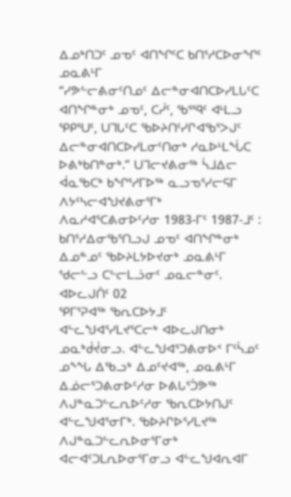ᐃᓄᒃᑎᑐᑦ ᓄᓀᑦ ᐊᑎᖏᑦᑕ ᑲᑎᕐᓱᑕᐅᓂᖏᑦ ᓄᓇᕕᒻᒥ
“ᓯᕗᓪᓕᕕᓂᑦᑎᓄᑦ ᐃᓕᓐᓂᐊᑎᑕᐅᓯᒪᒐᑦᑕ ᐊᑎᖏᓐᓂᒃ ᓄᓀᑦ, ᑕᓰᑦ, ᖃᕐᙯᑦ ᐊᒻᒪᓗ ᕿᑭᕐᑌᑦ, ᑌᒣᒐᑦᑕ ᖃᐅᔨᑎᑦᓯᒋᐊᖃᕐᐳᒍᑦ ᐃᓕᓐᓂᐊᑎᑕᐅᓯᒪᓂᑦᑎᓂᒃ ᓱᓇᐅᒻᒪᖔᑕ ᐅᕕᒃᑲᑎᓐᓂᒃ.” ᑌᒣᓕᔪᕕᓂᖅ ᓵᒧᐃᓕ ᐋᓇᖃᑕᒃ ᑲᖏᕐᓱᒥᐅᖅ ᓇᓗᓀᕐᓯᓕᕋᒥ ᐱᔭᑦᓴᓕᐊᖑᔪᕕᓂᕐᒥᒃ ᐱᓇᓱᐊᕐᑕᕕᓂᐅᑦᓱᓂ 1983-ᒥᑦ 1987-ᒧᑦ : ᑲᑎᕐᓱᐃᓂᖃᕐᑎᓗᒍ ᓄᓀᑦ ᐊᑎᖏᓐᓂᒃ ᐃᓄᓐᓄᑦ ᖃᐅᔨᒪᔭᐅᔪᓂᒃ ᓄᓇᕕᒻᒥ ᖁᓕᓪᓗ ᑕᓪᓕᒪᓘᓂᑦ ᓄᓇᓕᓐᓂᑦ.
ᐊᐅᓚᒍᑏᑦ 02
ᕿᒥᕐᕈᐊᖅ ᖃᕆᑕᐅᔭᒧᑦ ᐊᓪᓚᖑᐊᕐᓯᒪᔪᕐᑕᓕᒃ ᐊᐅᓚᒍᑎᓂᒃ ᓄᓇᒃᑰᔫᓂᓗ. ᐊᓪᓚᖑᐊᕐᑐᕕᓂᐅᑉ ᒥᑦᓵᓄᑦ ᓄᖕᖓ ᐃᖃᓗᒃ ᐃᓄᑦᔪᐊᖅ, ᓄᓇᕕᒻᒥ ᐃᓅᓕᕐᑐᕕᓂᐅᑦᓱᓂ ᐅᕕᒐᕐᑑᕗᖅ ᐱᒍᓐᓇᑐᓪᓚᕆᐅᑦᓱᓂ ᖃᕆᑕᐅᔭᑎᒍᑦ ᐊᓪᓚᖑᐊᕐᓂᒥᒃ. ᖃᐅᔨᒋᐅᕐᓯᒪᔪᖅ ᐱᒍᓐᓇᑐᓪᓚᕆᐅᓂᕐᒥᓂᒃ ᐊᓕᐊᑦᑐᒪᕆᐅᓂᕐᒥᓂᓗ ᐊᓪᓚᖑᐊᕆᐊᒥ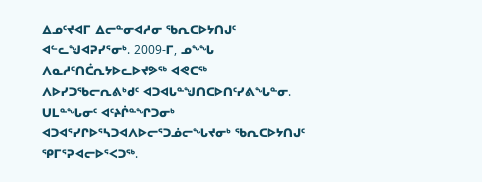ᐃᓄᑦᔪᐊᒥ ᐃᓕᓐᓂᐊᓱᓂ ᖃᕆᑕᐅᔭᑎᒍᑦ ᐊᓪᓚᖑᐊᕈᓯᕐᓂᒃ. 2009-ᒥ, ᓄᖕᖓ ᐱᓇᓱᑦᑎᑖᕆᔭᐅᓚᐅᔪᕗᖅ ᐊᕙᑕᖅ ᐱᐅᓯᑐᖃᓕᕆᕕᒃᑯᑦ ᐊᑐᐊᒐᓐᖑᑎᑕᐅᑎᑦᓯᕕᖓᓐᓂ. ᑌᒪᓐᖓᓂᑦ ᐊᑦᔨᒌᓐᖏᑐᓂᒃ ᐊᑐᐊᕐᓯᒋᐅᕐᓴᑐᐊᐱᐅᓕᕐᑐᓅᓕᖓᔪᓂᒃ ᖃᕆᑕᐅᔭᑎᒍᑦ ᕿᒥᕐᕈᐊᓕᐅᕐᐸᑐᖅ.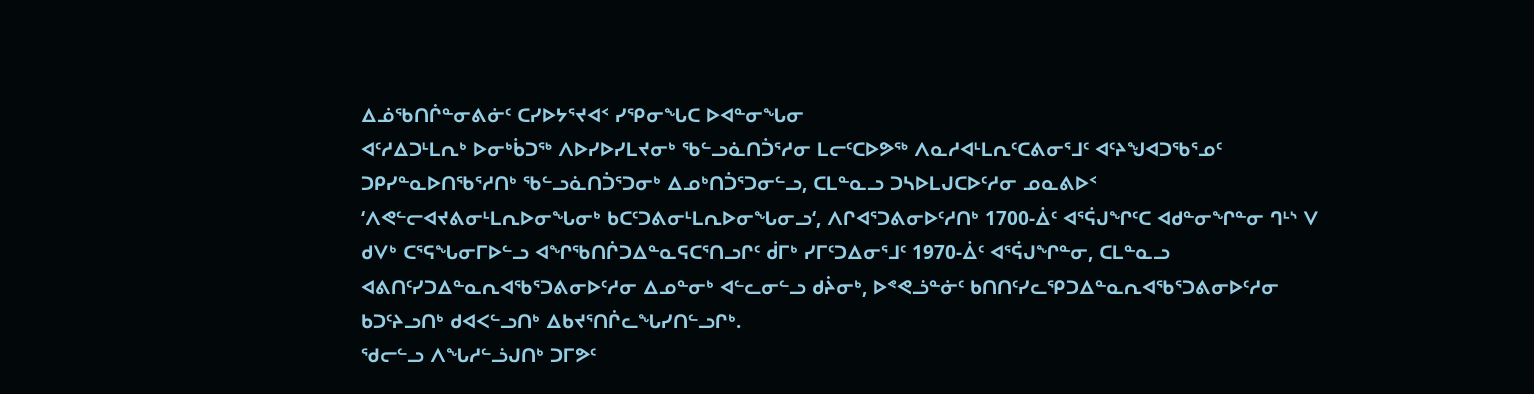ᐃᓅᖃᑎᒌᓐᓂᕕᓃᑦ ᑕᓯᐅᔭᕐᔪᐊᑉ ᓯᕿᓂᖓᑕ ᐅᐊᓐᓂᖓᓂ
ᐊᑦᓱᐃᑐᒻᒪᕆᒃ ᐅᓂᒃᑳᑐᖅ ᐱᐅᓯᐅᓯᒪᔪᓂᒃ ᖃᓪᓗᓈᑎᑑᕐᓱᓂ ᒪᓕᑦᑕᐅᕗᖅ ᐱᓇᓱᐊᒻᒪᕆᑦᑕᕕᓂᕐᒧᑦ ᐊᑦᔨᖑᐊᑐᖃᕐᓄᑦ ᑐᑭᓯᓐᓇᐅᑎᖃᕐᓱᑎᒃ ᖃᓪᓗᓈᑎᑑᕐᑐᓂᒃ ᐃᓄᒃᑎᑑᕐᑐᓂᓪᓗ, ᑕᒪᓐᓇᓗ ᑐᓴᐅᒪᒍᑕᐅᑦᓱᓂ ᓄᓇᕕᐅᑉ ‘ᐱᕙᓪᓕᐊᔪᕕᓂᒻᒪᕆᐅᓂᖓᓂᒃ ᑲᑕᑦᑐᕕᓂᒻᒪᕆᐅᓂᖓᓂᓗ‘, ᐱᒋᐊᕐᑐᕕᓂᐅᑦᓱᑎᒃ 1700-ᐄᑦ ᐊᕐᕌᒍᖏᑦᑕ ᐊᑯᓐᓂᖏᓐᓂ ᒉᒻᔅ ᐯ ᑯᐯᒃ ᑕᕐᕋᖓᓂᒥᐅᓪᓗ ᐊᖏᖃᑎᒌᑐᐃᓐᓇᕋᑕᕐᑎᓗᒋᑦ ᑰᒥᒃ ᓯᒥᑦᑐᐃᓂᕐᒧᑦ 1970-ᐄᑦ ᐊᕐᕌᒍᖏᓐᓂ, ᑕᒪᓐᓇᓗ ᐊᕕᑎᑦᓯᑐᐃᓐᓇᕆᐊᖃᕐᑐᕕᓂᐅᑦᓱᓂ ᐃᓄᓐᓂᒃ ᐊᓪᓚᓂᓪᓗ ᑯᔩᓂᒃ, ᐅᕝᕙᓘᓐᓃᑦ ᑲᑎᑎᑦᓯᓚᕿᑐᐃᓐᓇᕆᐊᖃᕐᑐᕕᓂᐅᑦᓱᓂ ᑲᑐᑦᔨᓗᑎᒃ ᑯᐊᐸᓪᓗᑎᒃ ᐃᑲᔪᕐᑎᒌᓚᖓᓯᑎᓪᓗᒋᒃ.
ᖁᓕᓪᓗ ᐱᖓᓱᓪᓘᒍᑎᒃ ᑐᒥᕗᑦ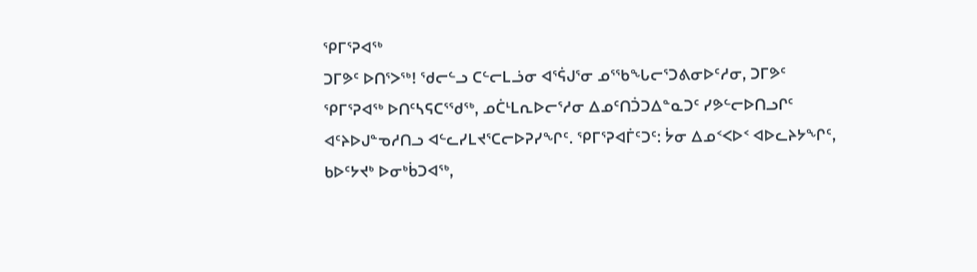ᕿᒥᕐᕈᐊᖅ
ᑐᒥᕗᑦ ᐅᑎᕐᐳᖅ! ᖁᓕᓪᓗ ᑕᓪᓕᒪᓘᓂ ᐊᕐᕌᒍᕐᓂ ᓄᕐᖃᖓᓕᕐᑐᕕᓂᐅᑦᓱᓂ, ᑐᒥᕗᑦ ᕿᒥᕐᕈᐊᖅ ᐅᑎᑦᓴᕋᑕᕐᖁᖅ, ᓄᑖᒻᒪᕆᐅᓕᕐᓱᓂ ᐃᓄᑦᑎᑑᑐᐃᓐᓇᑐᑦ ᓯᕗᓪᓕᐅᑎᓗᒋᑦ ᐊᑦᔨᐅᒍᓐᓀᓱᑎᓗ ᐊᓪᓚᓯᒪᔪᕐᑕᓕᐅᕈᓯᖏᑦ. ᕿᒥᕐᕈᐊᒦᑦᑐᑦ: ᔮᓂ ᐃᓄᑉᐸᐅᑉ ᐊᐅᓚᔨᔭᖏᑦ, ᑲᐅᑦᔭᔪᒃ ᐅᓂᒃᑳᑐᐊᖅ,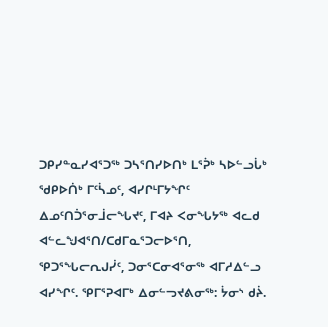ᑐᑭᓯᓐᓇᓯᐊᕐᑐᖅ ᑐᓴᕐᑎᓯᐅᑎᒃ ᒪᕐᕉᒃ ᓴᐅᓪᓗᒑᒃ ᖁᑭᐅᑏᒃ ᒥᑦᓵᓄᑦ, ᐊᓯᒋᒻᒥᔭᖏᑦ ᐃᓄᑦᑎᑑᕐᓂᒨᓕᖓᔪᑦ, ᒥᐊᔨ ᐸᓂᖓᔭᖅ ᐊᓚᑯ ᐊᓪᓚᖑᐊᕐᑎ/ᑕᑯᒥᓇᕐᑐᓕᐅᕐᑎ, ᕿᑐᕐᖓᓕᕆᒍᓰᑦ, ᑐᓂᕐᑕᓂᐊᕐᓂᖅ ᐊᒥᓱᐃᓪᓗ ᐊᓯᖏᑦ. ᕿᒥᕐᕈᐊᒥᒃ ᐃᓂᓪᓓᔪᕕᓂᖅ: ᔮᓂᔅ ᑯᔩ.